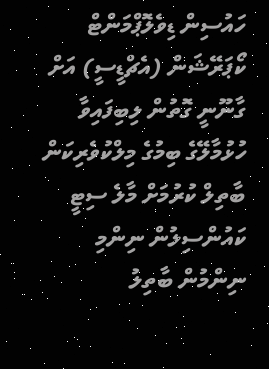ހައުސިން ޑިވެލޮޕްމަންޓް ކޯޕަރޭޝަން (އެޗްޑީސީ) އަށް ގާނޫނީ ގޮތުން ލިބިފައިވާ ހުޅުމާލޭގެ ބިމުގެ މިލްކުވެރިކަން ބާތިލް ކުރުމަށް މާލެ ސިޓީ ކައުންސިލުން ނިންމި ނިންމުން ބާތިލު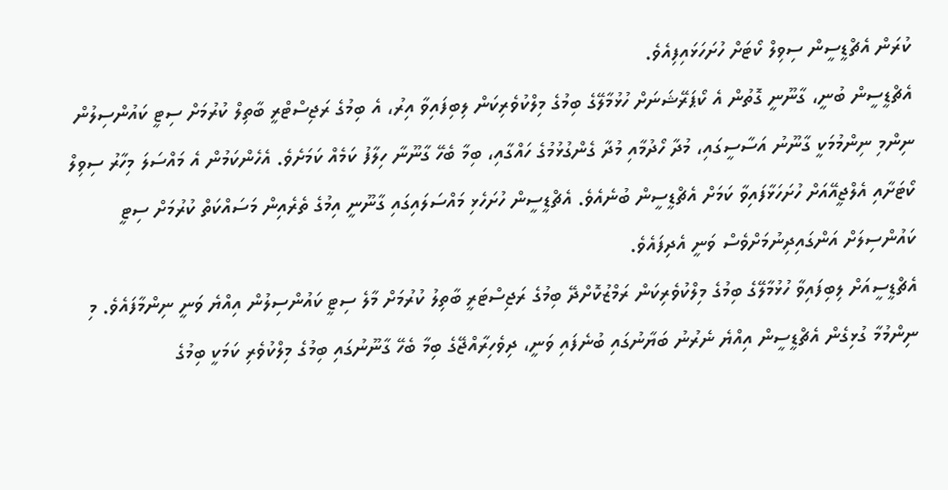ކުރަން އެޗްޑީސީން ސިވިލް ކޯޓަށް ހުށަހަޅައިފިއެވެ.
އެޗްޑީސީން ބުނީ، ގާނޫނީ ގޮތުން އެ ކޯޕަރޭޝަނަށް ހުޅުމާލޭގެ ބިމުގެ މިލްކުވެރިކަން ލިބިފައިވާ އިރު، އެ ބިމުގެ ރަޖިސްޓްރީ ބާތިލް ކުރުމަށް ސިޓީ ކައުންސިލުން ނިންމި ނިންމުމަކީ ގާނޫނު އަސާސީގައި، މުދާ ހޯދުމާއި މުދާ ގެންގުޅުމުގެ ހައްގާއި، ބިމާ ބެހޭ ގާނޫނާ ހިލާފު ކަމެއް ކަމަށެވެ. އެހެންކަމުން އެ މައްސަލަ މިހާރު ސިވިލް ކޯޓަށާއި އެލްޖީއޭއަށް ހުށަހަޅާފައިވާ ކަމަށް އެޗްޑީސީން ބުނެއެވެ. އެޗްޑީސީން ހުށަހެޅި މައްސަލައިގައި ގާނޫނީ އިމުގެ ތެރެއިން މަސައްކަތް ކުރުމަށް ސިޓީ ކައުންސިލަށް އަންގައިދިނުމަށްވެސް ވަނީ އެދިފައެވެ.
އެޗްޑީސީއަށް ލިބިފައިވާ ހުޅުމާލޭގެ ބިމުގެ މިލްކުވެރިކަން ރަމްޒުކޮށްދޭ ބިމުގެ ރަޖިސްޓަރީ ބާތިލު ކުރުމަށް މާލެ ސިޓީ ކައުންސިލުން އިއްޔެ ވަނީ ނިންމާފައެވެ. މި ނިންމުމާ ގުޅިގެން އެޗްޑީސީން އިއްޔެ ނެރުނު ބަޔާނުގައި ބުނެފައި ވަނީ، ދިވެހިރާއްޖޭގެ ބިމާ ބެހޭ ގާނޫނުގައި ބިމުގެ މިލްކުވެރި ކަމަކީ ބިމުގެ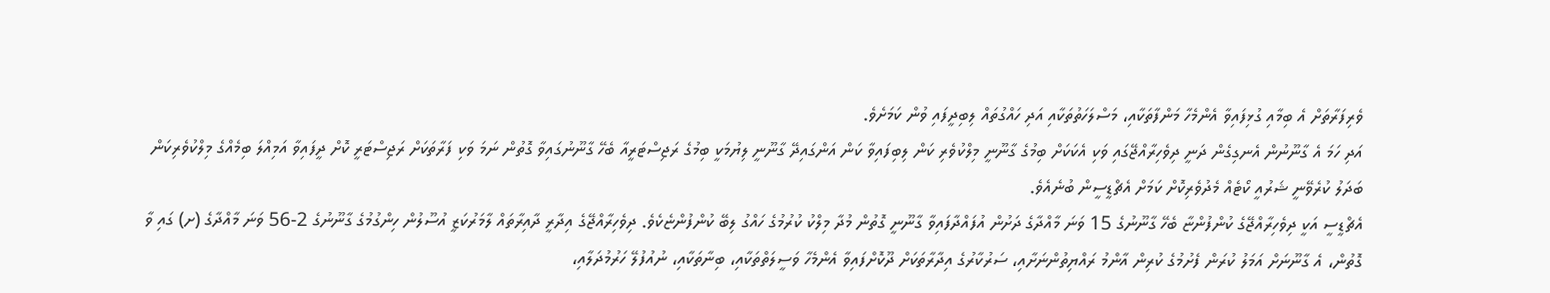ވެރިފަރާތަށް އެ ބިމާއި ގުޅިފައިވާ އެންމެހާ މަންފާތަކާއި، މަސްލަހަތުތަކާއި އަދި ހައްގުތައް ލިބިދީފައި ވުން ކަމަށެވެ.
އަދި ހަމަ އެ ގާނޫނުން އެނގިގެން ދަނީ ދިވެހިރާއްޖޭގައި ވަކި އެކަކަށް ބިމުގެ ގާނޫނީ މިލްކުވެރި ކަން ލިބިފައިވާ ކަން އަންގައިދޭ ގާނޫނީ ލިޔުމަކީ ބިމުގެ ރަޖިސްޓަރީއާ ބެހޭ ގާނޫނުގައިވާ ގޮތުން ނަމަ ވަކި ފަރާތަކަށް ރަޖިސްޓަރީ ކޮށް ދީފައިވާ އަމިއްލަ ބިމެއްގެ މިލްކުވެރިކަން ބަދަލު ކުރެވޭނީ ޝަރުއީ ކޯޓެއް މެދުވެރިކޮށް ކަމަށް އެޗްޑީސީން ބުނެއެވެ.
އެޗްޑީސީ އަކީ ދިވެހިރާއްޖޭގެ ކުންފުންޏާ ބެހޭ ގާނޫނުގެ 15 ވަނަ މާއްދާގެ ދަށުން އުފައްދާފައިވާ ގާނޫނީ ގޮތުން މުދާ މިލްކު ކުރުމުގެ ހައްގު ލިބޭ ކުންފުންޏެކެވެ. ދިވެހިރާއްޖޭގެ އިދާރީ ދާއިރާތައް ލާމަރުކަޒީ އުސޫލުން ހިންގުމުގެ ގާނޫނުގެ 2-56 ވަނަ މާއްދާގެ (ށ) ގައި ވާ ގޮތުން، އެ ގާނޫނަށް އަމަލު ކުރަން ފެށުމުގެ ކުރިން އާންމު ރައްޔިތުންނަށާއި، ސަރުކާރުގެ އިދާރާތަކަށް ދޫކޮށްފައިވާ އެންމެހާ ވަސީލަތްތަކާއި، ބިނާތަކާއި، ނުއުފުލޭ ހަރުމުދަލާއި،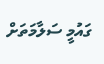ގައުމީ ސަލާމަތަށް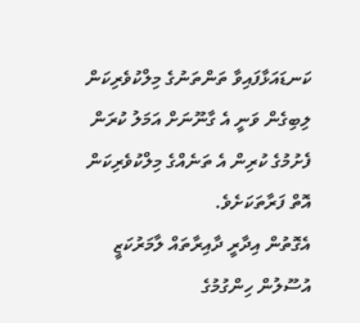ކަނޑައަޅާފައިވާ ތަންތަނުގެ މިލްކުވެރިކަން ލިބިގެން ވަނީ އެ ގާނޫނަށް އަމަލު ކުރަން ފެށުމުގެ ކުރިން އެ ތަނެއްގެ މިލްކުވެރިކަން އޮތް ފަރާތަކަށެވެ.
އެގޮތުން އިދާރީ ދާއިރާތައް ލާމަރުކަޒީ އުސޫލުން ހިންގުމުގެ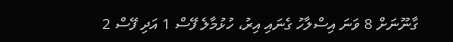ގާނޫނަށް 8 ވަނަ އިސްލާހު ގެނައި އިރު، ހުޅުމާލެ ފޭސް 1 އަދި ފޭސް 2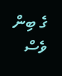ގެ ބިން ވެސް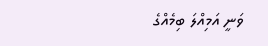ވަނީ އަމިއްލަ ބިމެއްގެ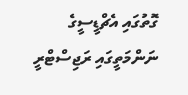ގޮތުގައި އެޗްޑީސީގެ ނަންމަތީގައި ރަޖިސްޓްރީ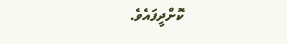ކޮށްދީފައެވެ.